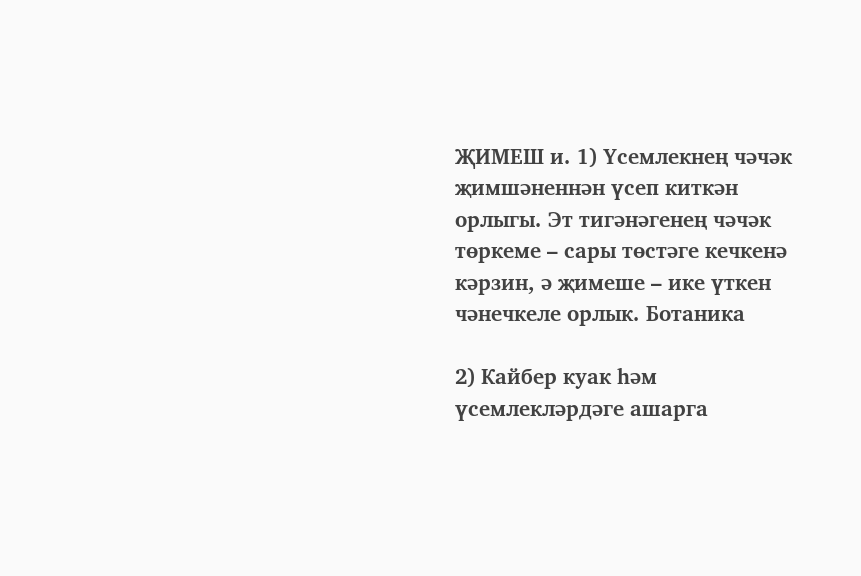ҖИМЕШ и. 1) Үсемлекнең чәчәк җимшәненнән үсеп киткән орлыгы. Эт тигәнәгенең чәчәк төркеме – сары төстәге кечкенә кәрзин, ә җимеше – ике үткен чәнечкеле орлык. Ботаника

2) Кайбер куак һәм үсемлекләрдәге ашарга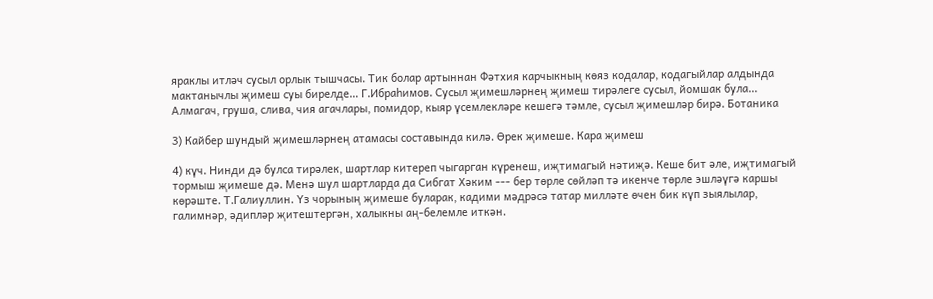яраклы итләч сусыл орлык тышчасы. Тик болар артыннан Фәтхия карчыкның көяз кодалар, кодагыйлар алдында мактанычлы җимеш суы бирелде… Г.Ибраһимов. Сусыл җимешләрнең җимеш тирәлеге сусыл, йомшак була... Алмагач, груша, слива, чия агачлары, помидор, кыяр үсемлекләре кешегә тәмле, сусыл җимешләр бирә. Ботаника

3) Кайбер шундый җимешләрнең атамасы составында килә. Өрек җимеше. Кара җимеш

4) күч. Нинди дә булса тирәлек, шартлар китереп чыгарган күренеш, иҗтимагый нәтиҗә. Кеше бит әле, иҗтимагый тормыш җимеше дә. Менә шул шартларда да Сибгат Хәким --- бер төрле сөйләп тә икенче төрле эшләүгә каршы көрәште. Т.Галиуллин. Үз чорының җимеше буларак, кадими мәдрәсә татар милләте өчен бик күп зыялылар, галимнәр, әдипләр җитештергән, халыкны аң-белемле иткән.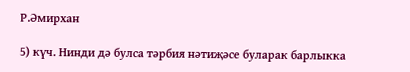Р.Әмирхан

5) күч. Нинди дә булса тәрбия нәтиҗәсе буларак барлыкка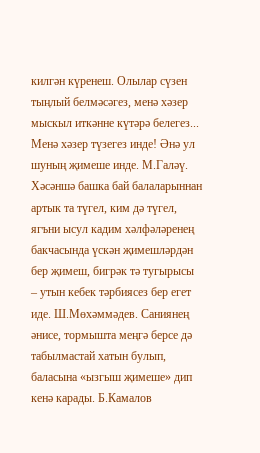килгән күренеш. Олылар сүзен тыңлый белмәсәгез, менә хәзер мыскыл иткәнне күтәрә белегез... Менә хәзер түзегез инде! Әнә ул шуның җимеше инде. М.Галәү. Хәсәншә башка бай балаларыннан артык та түгел, ким дә түгел, ягъни ысул кадим хәлфәләренең бакчасында үскән җимешләрдән бер җимеш, бигрәк тә тугырысы – утын кебек тәрбиясез бер егет иде. Ш.Мөхәммәдев. Саниянең әнисе, тормышта меңгә берсе дә табылмастай хатын булып, баласына «ызгыш җимеше» дип кенә карады. Б.Камалов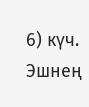6) күч. Эшнең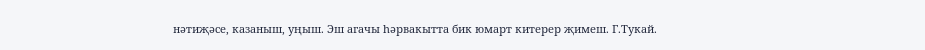нәтиҗәсе, казаныш, уңыш. Эш агачы һәрвакытта бик юмарт китерер җимеш. Г.Тукай.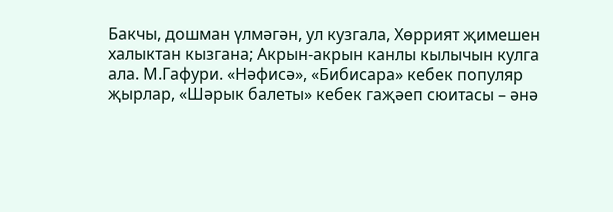Бакчы, дошман үлмәгән, ул кузгала, Хөррият җимешен халыктан кызгана; Акрын-акрын канлы кылычын кулга ала. М.Гафури. «Нәфисә», «Бибисара» кебек популяр җырлар, «Шәрык балеты» кебек гаҗәеп сюитасы – әнә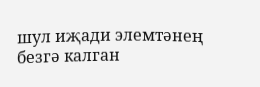шул иҗади элемтәнең безгә калган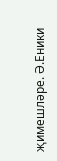җимешләре. Ә.Еники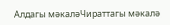Алдагы мәкаләЧираттагы мәкалә